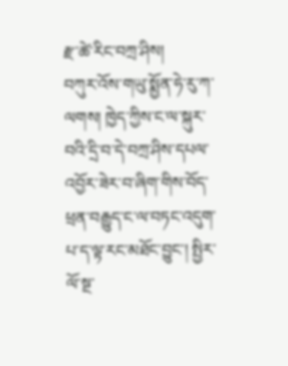རྫ་ཚེ་རིང་བཀྲ་ཤིས།
བཀུར་འོས་གཡུ་སྨྱོན་ཧེ་རུ་ཀ་ལགས། ཁྱེད་ཀྱིས་ང་ལ་སྐུར་བའི་དྲི་བ་དེ་བཀྲ་ཤིས་དཔལ་འབྱོར་ཟེར་བ་ཞིག་གིས་བོད་ཕྲན་བརྒྱུད་ང་ལ་བཏང་འདུག་པ་ད་ལྟ་རང་མཐོང་བྱུང་། སྤྱིར་ལོ་སྔ་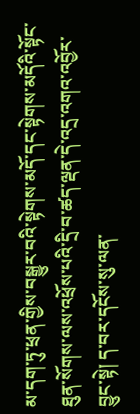མ་དག་ཏུ་ཕྲན་གྱིས་བསྒྱུར་བའི་སྟེགས་མདོ་དང་སྟེགས་མདོའི་སྟོང་ཐུན་སོགས་ལས་འཕྲོས་པའི་དྲི་བ་ཚད་ལྡན་དེ་འདྲ་འགའ་འབྱོར་བྱུང་སྟེ། ད་བར་དངོས་སུ་ལན་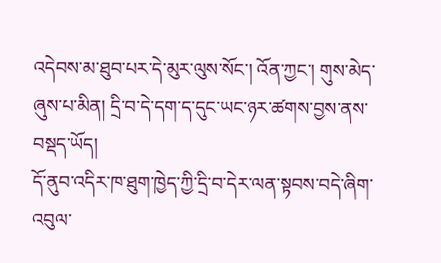འདེབས་མ་ཐུབ་པར་དེ་མུར་ལུས་སོང་། འོན་ཀྱང་། གུས་མེད་ཞུས་པ་མིན། དྲི་བ་དེ་དག་ད་དུང་ཡང་ཉར་ཚགས་བྱས་ནས་བསྡད་ཡོད།
དོ་ནུབ་འདིར་ཁ་ཐུག་ཁྱེད་ཀྱི་དྲི་བ་དེར་ལན་སྟབས་བདེ་ཞིག་འབུལ་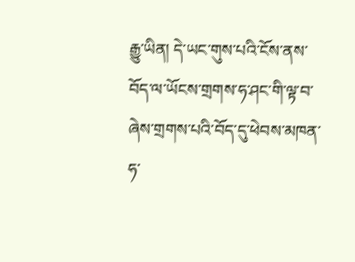རྒྱུ་ཡིན། དེ་ཡང་གུས་པའི་ངོས་ནས་བོད་ལ་ཡོངས་གྲགས་ཧ་ཤང་གི་ལྟ་བ་ཞེས་གྲགས་པའི་བོད་དུ་ཕེབས་མཁན་ཧ་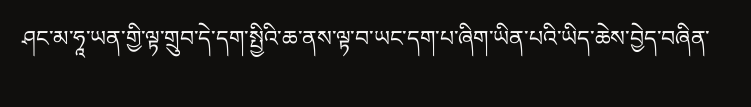ཤང་མ་ཧཱ་ཡན་གྱི་ལྟ་གྲུབ་དེ་དག་སྤྱིའི་ཆ་ནས་ལྟ་བ་ཡང་དག་པ་ཞིག་ཡིན་པའི་ཡིད་ཆེས་བྱེད་བཞིན་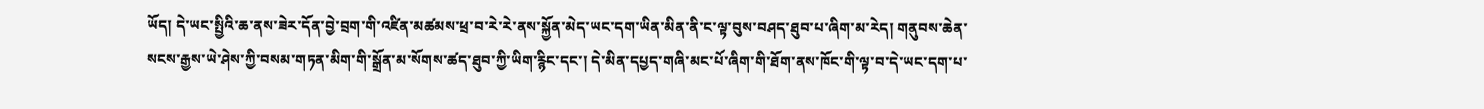ཡོད། དེ་ཡང་སྤྱིའི་ཆ་ནས་ཟེར་དོན་བྱེ་བྲག་གི་འཛིན་མཚམས་ཕྲ་བ་རེ་རེ་ནས་སྐྱོན་མེད་ཡང་དག་ཡིན་མིན་ནི་ང་ལྟ་བུས་བཤད་ཐུབ་པ་ཞིག་མ་རེད། གནུབས་ཆེན་སངས་རྒྱས་ཡེ་ཤེས་ཀྱི་བསམ་གཏན་མིག་གི་སྒྲོན་མ་སོགས་ཚད་ཐུབ་ཀྱི་ཡིག་རྙིང་དང་། དེ་མིན་དཔྱད་གཞི་མང་པོ་ཞིག་གི་ཐོག་ནས་ཁོང་གི་ལྟ་བ་དེ་ཡང་དག་པ་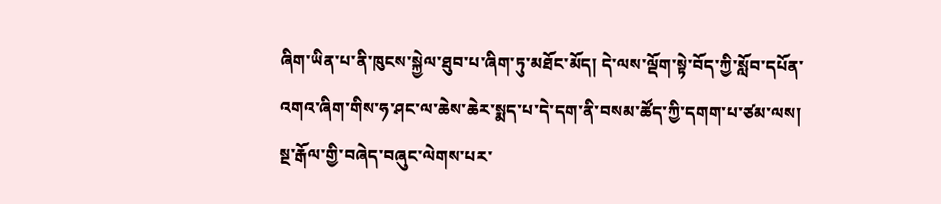ཞིག་ཡིན་པ་ནི་ཁུངས་སྐྱེལ་ཐུབ་པ་ཞིག་ཏུ་མཐོང་མོད། དེ་ལས་ལྡོག་སྟེ་བོད་ཀྱི་སློབ་དཔོན་འགའ་ཞིག་གིས་ཧ་ཤང་ལ་ཆེས་ཆེར་སྨད་པ་དེ་དག་ནི་བསམ་ཚོད་ཀྱི་དགག་པ་ཙམ་ལས། སྔ་རྒོལ་གྱི་བཞེད་བཞུང་ལེགས་པར་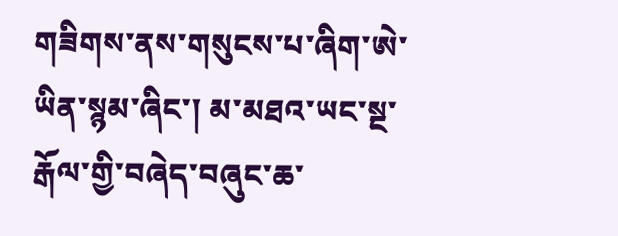གཟིགས་ནས་གསུངས་པ་ཞིག་ཨེ་ཡིན་སྙམ་ཞིང་། མ་མཐའ་ཡང་སྔ་རྒོལ་གྱི་བཞེད་བཞུང་ཆ་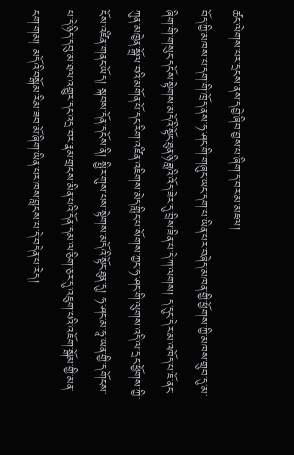ཚང་ལེགས་པར་དྲངས་ནས་དབྱེ་ཞིབ་བྱས་པ་ཞིག་ད་བར་མ་མཇལ།
བོད་ཀྱི་མཁས་པ་དག་གི་ཁྲོད་ནས་ཧ་ཤང་གི་གཞུང་ཡང་དག་པ་ཡིན་པར་བཞེད་མཁན་གྱི་ཕྱོགས་ཀྱི་མཁས་གྲུབ་དུ་མ་ཞིག་གི་གསུང་དངོས་སྟེགས་མདོའི་སྟོང་ཐུན་ཉི་ཟླའི་འོད་ཟེར་དུ་བྲིས་ཟིན་པ་དེ་ཀ་ལགས། ད་དུང་དེར་མ་འཁོད་པ་ཇོ་ནང་ཀུན་མཁྱེན་སྒྲོལ་བའི་མགོན་པོ་དང་རིག་འཛིན་འཇིགས་མེད་གླིང་པ་སོགས་ཀྱང་ཧ་ཤང་གི་ལུགས་འདི་ལ་དྲང་ཕྱོགས་ཀྱི་ངོས་འཛིན་གནང་ཡོད། སྐབས་དོན་དངོས་ནི། སྤྱིར་གུས་པས་སྟེགས་མདོའི་སྟོང་ཐུན་དུ། ཧ་ཤང་མ་ཧཱ་ཡན་གྱི་དགོངས་པ་དེ་ཉིད་དབུ་མ་ཐལ་འགྱུར་དང་འདྲ་བར་རྣམ་གྲངས་མིན་པའི་དོན་དམ་ལ་ཅིག་ཅར་དུ་འཇུག་པའི་འཇོག་སྒོམ་གྱི་མན་ངག་གམ། མདོའི་བསྒོམ་རིམ་ཟབ་མོ་ཞིག་ཡིན་པར་ཁས་བླངས་པ་དེ་བདེན་པ་རེད།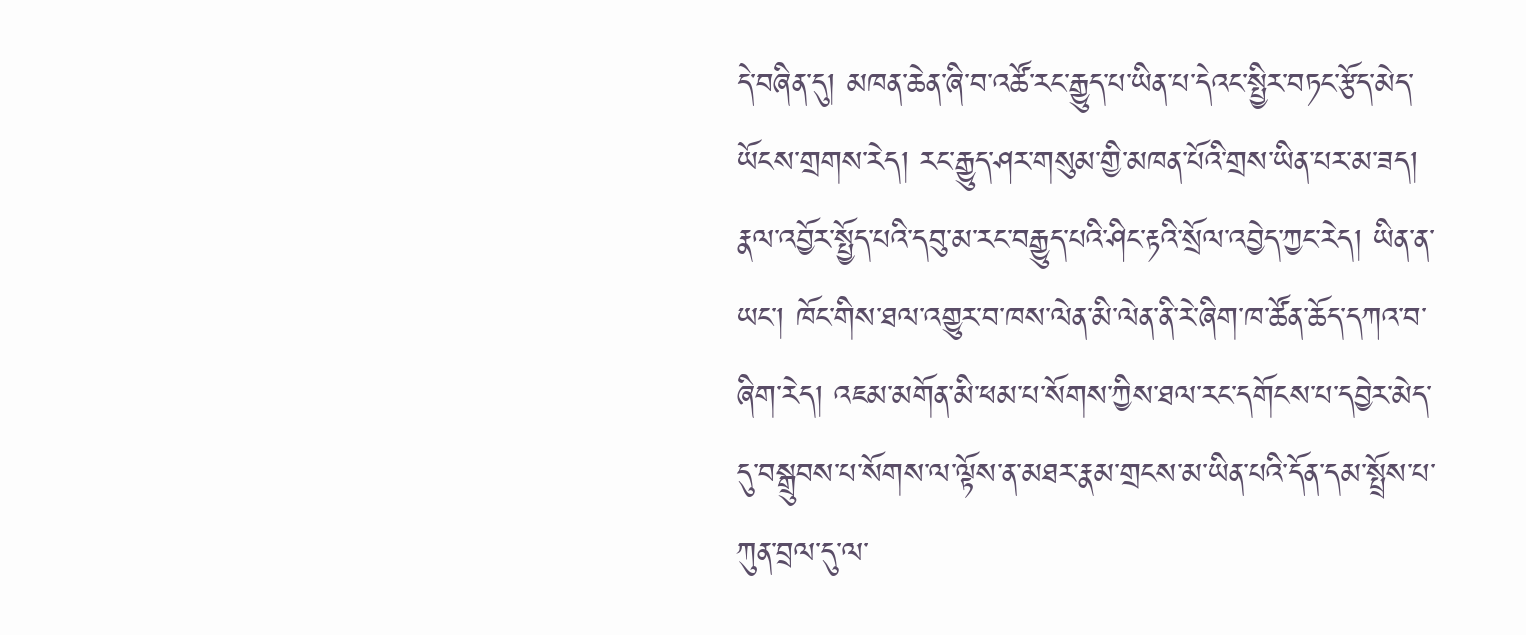དེ་བཞིན་དུ། མཁན་ཆེན་ཞི་བ་འཚོ་རང་རྒྱུད་པ་ཡིན་པ་དེའང་སྤྱིར་བཏང་རྩོད་མེད་ཡོངས་གྲགས་རེད། རང་རྒྱུད་ཤར་གསུམ་གྱི་མཁན་པོའི་གྲས་ཡིན་པར་མ་ཟད། རྣལ་འབྱོར་སྤྱོད་པའི་དབུ་མ་རང་བརྒྱུད་པའི་ཤིང་རྟའི་སྲོལ་འབྱེད་ཀྱང་རེད། ཡིན་ན་ཡང་། ཁོང་གིས་ཐལ་འགྱུར་བ་ཁས་ལེན་མི་ལེན་ནི་རེ་ཞིག་ཁ་ཚོན་ཆོད་དཀའ་བ་ཞིག་རེད། འཇམ་མགོན་མི་ཕམ་པ་སོགས་ཀྱིས་ཐལ་རང་དགོངས་པ་དབྱེར་མེད་དུ་བསྒྲུབས་པ་སོགས་ལ་ལྟོས་ན་མཐར་རྣམ་གྲངས་མ་ཡིན་པའི་དོན་དམ་སྤྲོས་པ་ཀུན་བྲལ་དུ་ལ་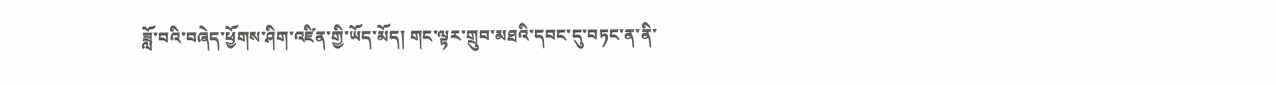ཟློ་བའི་བཞེད་ཕྱོགས་ཤིག་འཛིན་གྱི་ཡོད་མོད། གང་ལྟར་གྲུབ་མཐའི་དབང་དུ་བཏང་ན་ནི་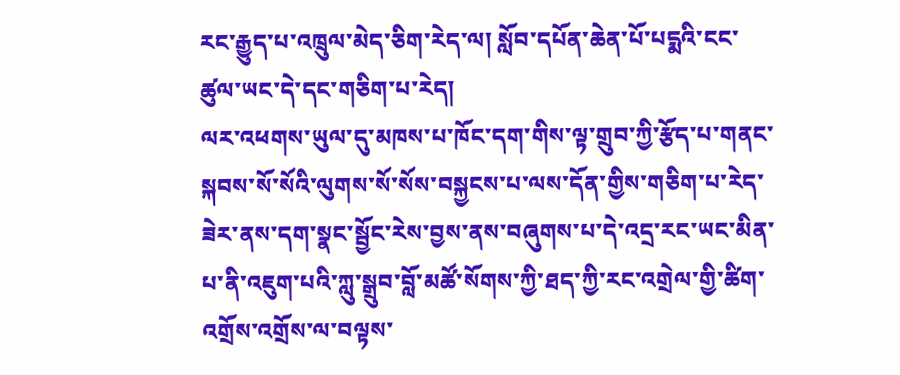རང་རྒྱུད་པ་འཁྲུལ་མེད་ཅིག་རེད་ལ། སློབ་དཔོན་ཆེན་པོ་པདྨའི་ངང་ཚུལ་ཡང་དེ་དང་གཅིག་པ་རེད།
ལར་འཕགས་ཡུལ་དུ་མཁས་པ་ཁོང་དག་གིས་ལྟ་གྲུབ་ཀྱི་རྩོད་པ་གནང་སྐབས་སོ་སོའི་ལུགས་སོ་སོས་བསྐྱངས་པ་ལས་དོན་གྱིས་གཅིག་པ་རེད་ཟེར་ནས་དག་སྣང་སྦྱོང་རེས་བྱས་ནས་བཞུགས་པ་དེ་འདྲ་རང་ཡང་མིན་པ་ནི་འཇུག་པའི་ཀླུ་སྒྲུབ་བློ་མཚོ་སོགས་ཀྱི་ཐད་ཀྱི་རང་འགྲེལ་གྱི་ཚིག་འགྲོས་འགྲོས་ལ་བལྟས་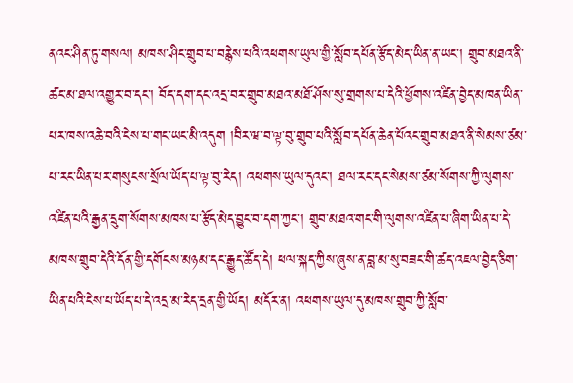ནའང་ཤིན་ཏུ་གསལ། མཁས་ཤིང་གྲུབ་པ་བརྙེས་པའི་འཕགས་ཡུལ་གྱི་སློབ་དཔོན་རྩོད་མེད་ཡིན་ན་ཡང་། གྲུབ་མཐའ་ནི་ཚང་མ་ཐལ་འགྱུར་བ་དང་། བོད་དག་དང་འདྲ་བར་གྲུབ་མཐའ་མཐོ་ཤོས་སུ་གྲགས་པ་དེའི་ཕྱོགས་འཛིན་བྱེད་མཁན་ཡིན་པར་ཁས་འཆེ་བའི་ངེས་པ་གང་ཡང་མི་འདུག །བིར་ཝ་བ་ལྟ་བུ་གྲུབ་པའི་སློབ་དཔོན་ཆེན་པོའང་གྲུབ་མཐའ་ནི་སེམས་ཙམ་པ་རང་ཡིན་པར་གསུངས་སྲོལ་ཡོད་པ་ལྟ་བུ་རེད། འཕགས་ཡུལ་དུའང་། ཐལ་རང་དང་སེམས་ཙམ་སོགས་ཀྱི་ལུགས་འཛིན་པའི་རྒྱན་དྲུག་སོགས་མཁས་པ་རྩོད་མེད་བྱུང་བ་དག་ཀྱང་། གྲུབ་མཐའ་གང་གི་ལུགས་འཛིན་པ་ཞིག་ཡིན་པ་དེ་མཁས་གྲུབ་དེའི་དོན་གྱི་དགོངས་མཉམ་དང་རྒྱུད་ཚོད་དེ། ཕལ་སྐད་ཀྱིས་ཞུས་ན་བླ་མ་སུ་བཟང་གི་ཚད་འཇལ་བྱེད་ཅིག་ཡིན་པའི་ངེས་པ་ཡོད་པ་དེ་འདྲ་མ་རེད་དྲན་གྱི་ཡོད། མདོར་ན། འཕགས་ཡུལ་དུ་མཁས་གྲུབ་ཀྱི་སློབ་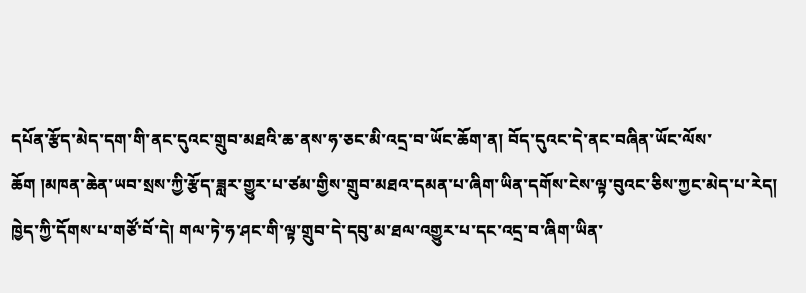དཔོན་རྩོད་མེད་དག་གི་ནང་དུའང་གྲུབ་མཐའི་ཆ་ནས་ཧ་ཅང་མི་འདྲ་བ་ཡོང་ཆོག་ན། བོད་དུའང་དེ་ནང་བཞིན་ཡོང་ལོས་ཆོག །མཁན་ཆེན་ཡབ་སྲས་ཀྱི་རྩོད་ཟླར་གྱུར་པ་ཙམ་གྱིས་གྲུབ་མཐའ་དམན་པ་ཞིག་ཡིན་དགོས་ངེས་ལྟ་བུའང་ཅིས་ཀྱང་མེད་པ་རེད།
ཁྱེད་ཀྱི་དོགས་པ་གཙོ་བོ་དེ། གལ་ཏེ་ཧ་ཤང་གི་ལྟ་གྲུབ་དེ་དབུ་མ་ཐལ་འགྱུར་པ་དང་འདྲ་བ་ཞིག་ཡིན་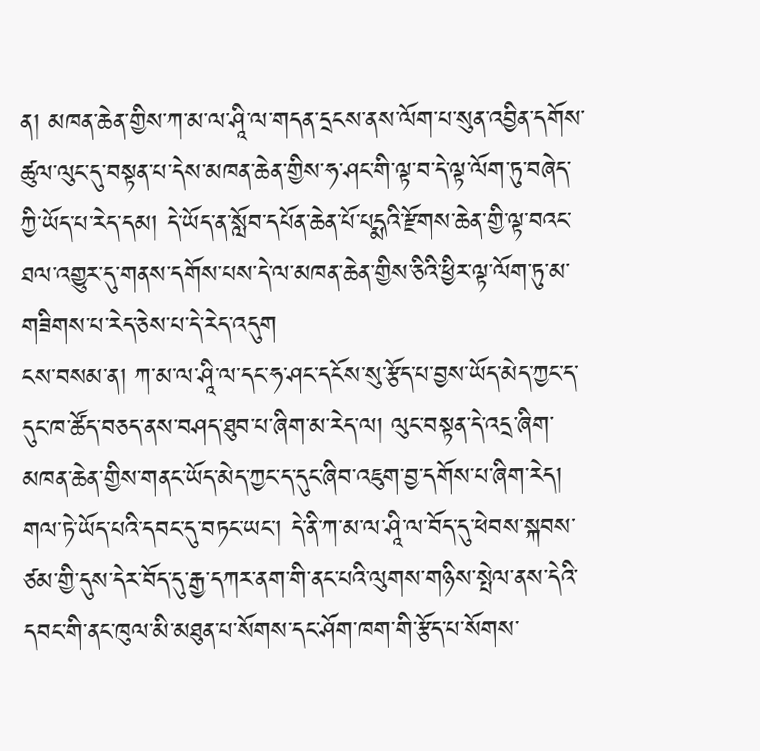ན། མཁན་ཆེན་གྱིས་ཀ་མ་ལ་ཤཱི་ལ་གདན་དྲངས་ནས་ལོག་པ་སུན་འབྱིན་དགོས་ཚུལ་ལུང་དུ་བསྟན་པ་དེས་མཁན་ཆེན་གྱིས་ཧ་ཤང་གི་ལྟ་བ་དེ་ལྟ་ལོག་ཏུ་བཞེད་ཀྱི་ཡོད་པ་རེད་དམ། དེ་ཡོད་ན་སློབ་དཔོན་ཆེན་པོ་པདྨའི་རྫོགས་ཆེན་གྱི་ལྟ་བའང་ཐལ་འགྱུར་དུ་གནས་དགོས་པས་དེ་ལ་མཁན་ཆེན་གྱིས་ཅིའི་ཕྱིར་ལྟ་ལོག་ཏུ་མ་གཟིགས་པ་རེད་ཅེས་པ་དེ་རེད་འདུག
ངས་བསམ་ན། ཀ་མ་ལ་ཤཱི་ལ་དང་ཧ་ཤང་དངོས་སུ་རྩོད་པ་བྱས་ཡོད་མེད་ཀྱང་ད་དུང་ཁ་ཚོད་བཅད་ནས་བཤད་ཐུབ་པ་ཞིག་མ་རེད་ལ། ལུང་བསྟན་དེ་འདྲ་ཞིག་མཁན་ཆེན་གྱིས་གནང་ཡོད་མེད་ཀྱང་ད་དུང་ཞིབ་འཇུག་བྱ་དགོས་པ་ཞིག་རེད། གལ་ཏེ་ཡོད་པའི་དབང་དུ་བཏང་ཡང་། དེ་ནི་ཀ་མ་ལ་ཤཱི་ལ་བོད་དུ་ཕེབས་སྐབས་ཙམ་གྱི་དུས་དེར་བོད་དུ་རྒྱ་དཀར་ནག་གི་ནང་པའི་ལུགས་གཉིས་སྤེལ་ནས་དེའི་དབང་གི་ནང་ཁུལ་མི་མཐུན་པ་སོགས་དང་ཤོག་ཁག་གི་རྩོད་པ་སོགས་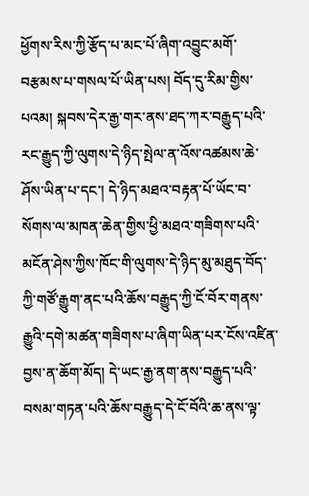ཕྱོགས་རིས་ཀྱི་རྩོད་པ་མང་པོ་ཞིག་འབྱུང་མགོ་བརྩམས་པ་གསལ་པོ་ཡིན་པས། བོད་དུ་རིམ་གྱིས་པའམ། སྐབས་དེར་རྒྱ་གར་ནས་ཐད་ཀར་བརྒྱུད་པའི་རང་རྒྱུད་ཀྱི་ལུགས་དེ་ཉིད་སྤེལ་ན་འོས་འཚམས་ཆེ་ཤོས་ཡིན་པ་དང་། དེ་ཉིད་མཐའ་བརྟན་པོ་ཡོང་བ་སོགས་ལ་མཁན་ཆེན་གྱིས་ཕྱི་མཐའ་གཟིགས་པའི་མངོན་ཤེས་ཀྱིས་ཁོང་གི་ལུགས་དེ་ཉིད་མུ་མཐུད་བོད་ཀྱི་གཙོ་རྒྱུག་ནང་པའི་ཆོས་བརྒྱུད་ཀྱི་ངོ་བོར་གནས་རྒྱུའི་དགེ་མཚན་གཟིགས་པ་ཞིག་ཡིན་པར་ངོས་འཛིན་བྱས་ན་ཆོག་མོད། དེ་ཡང་རྒྱ་ནག་ནས་བརྒྱུད་པའི་བསམ་གཏན་པའི་ཆོས་བརྒྱུད་དེ་ངོ་བོའི་ཆ་ནས་ལྟ་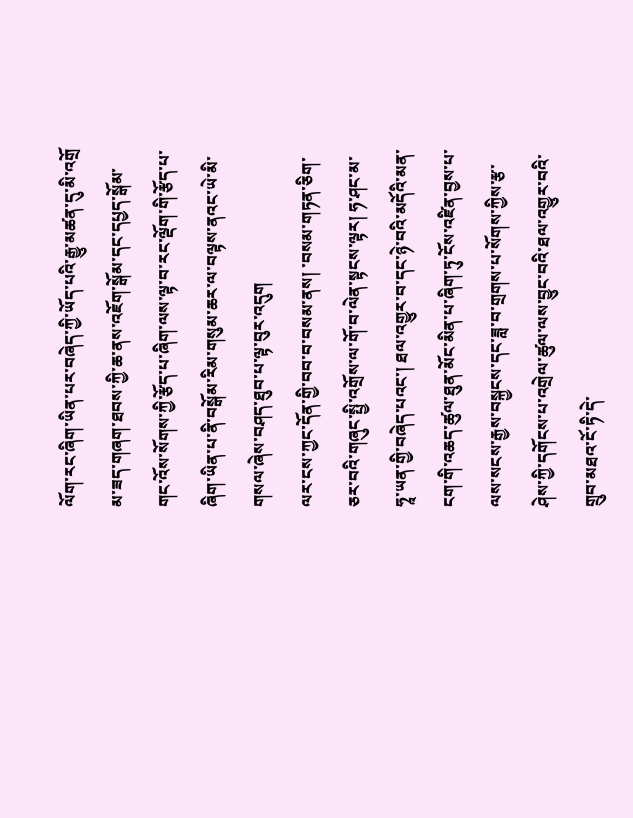ལོག་རང་ཞིག་ཡིན་པར་བཞེད་ཀྱི་ཡོད་པའི་རྒྱུ་མཚན་དུ་མི་འགྲོ མ་ཟད་གཞག་ཐབས་ཀྱི་ཆ་ནས་འཇོག་སྒོམ་དང་དཔྱད་སྒོམ་གང་འོས་སོགས་ཀྱི་རྩོད་པ་ཞིག་ལས་ལྟ་བ་རང་ལྡོག་གི་རྩོད་པ་ཞིག་ཡིན་པ་ནི་བསྒོམ་རིམ་གསུམ་ཆར་ལ་བལྟས་ནའང་ཡེ་མི་གསལ་ཞེས་བཤད་ཐུབ་པ་ལྟ་བུར་འདུག
ལར་ངས་ཀྱང་དོན་གྱི་བབ་བ་བསམ་ནས། ་བསམ་གཏན་ཅིག་ཅར་བའི་གཞུང་སྤྱི་འགྲོས་ལ་གོ་བ་ལེན་སྟངས་ལྟར། ཧ་ཤང་མ་ཧཱ་ཡན་གྱི་བཞེད་པའང་། ཐལ་འགྱུར་བ་དང་ཉེ་བའི་མདོའི་མན་ངག་གི་འཆད་ཚུལ་ཐུན་མོང་མིན་པ་ཞིག་ཏུ་ངོས་འཛིན་བྱས་པ་ལས་སངས་རྒྱས་བསྐྱངས་དང་ཟླ་བ་གྲགས་པ་སོགས་ཀྱིས་རྩ་ཤེས་ཀྱི་དགོངས་པ་འགྲེལ་ཚུལ་ལས་བྱུང་བའི་ཐལ་འགྱུར་བའི་གྲུབ་མཐའ་ངོ་ཏི་དེ་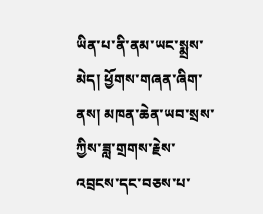ཡིན་པ་ནི་ནམ་ཡང་སྨྲས་མེད། ཕྱོགས་གཞན་ཞིག་ནས། མཁན་ཆེན་ཡབ་སྲས་ཀྱིས་ཟླ་གྲགས་རྗེས་འབྲངས་དང་བཅས་པ་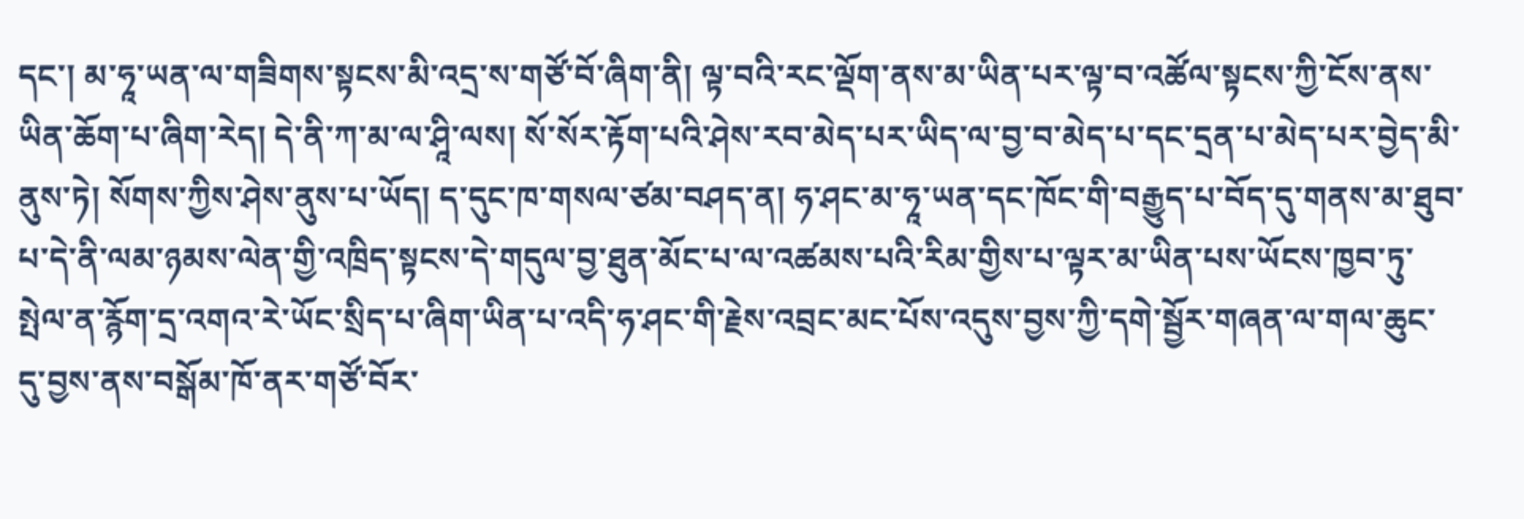དང་། མ་ཧཱ་ཡན་ལ་གཟིགས་སྟངས་མི་འདྲ་ས་གཙོ་བོ་ཞིག་ནི། ལྟ་བའི་རང་ལྡོག་ནས་མ་ཡིན་པར་ལྟ་བ་འཚོལ་སྟངས་ཀྱི་ངོས་ནས་ཡིན་ཆོག་པ་ཞིག་རེད། དེ་ནི་ཀ་མ་ལ་ཤཱི་ལས། སོ་སོར་རྟོག་པའི་ཤེས་རབ་མེད་པར་ཡིད་ལ་བྱ་བ་མེད་པ་དང་དྲན་པ་མེད་པར་བྱེད་མི་ནུས་ཏེ། སོགས་ཀྱིས་ཤེས་ནུས་པ་ཡོད། ད་དུང་ཁ་གསལ་ཙམ་བཤད་ན། ཧ་ཤང་མ་ཧཱ་ཡན་དང་ཁོང་གི་བརྒྱུད་པ་བོད་དུ་གནས་མ་ཐུབ་པ་དེ་ནི་ལམ་ཉམས་ལེན་གྱི་འཁྲིད་སྟངས་དེ་གདུལ་བྱ་ཐུན་མོང་པ་ལ་འཚམས་པའི་རིམ་གྱིས་པ་ལྟར་མ་ཡིན་པས་ཡོངས་ཁྱབ་ཏུ་སྤེལ་ན་རྙོག་དྲ་འགའ་རེ་ཡོང་སྲིད་པ་ཞིག་ཡིན་པ་འདི་ཧ་ཤང་གི་རྗེས་འབྲང་མང་པོས་འདུས་བྱས་ཀྱི་དགེ་སྦྱོར་གཞན་ལ་གལ་ཆུང་དུ་བྱས་ནས་བསྒོམ་ཁོ་ནར་གཙོ་བོར་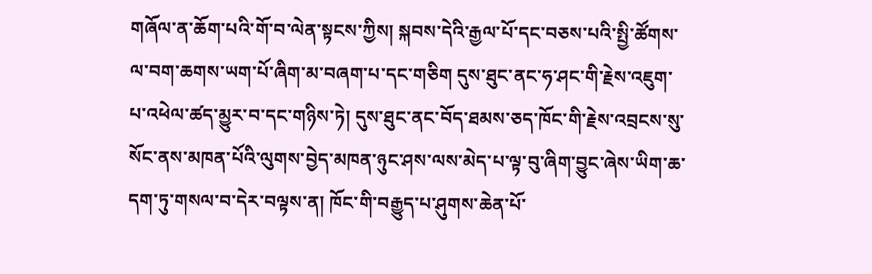གཞོལ་ན་ཆོག་པའི་གོ་བ་ལེན་སྟངས་ཀྱིས། སྐབས་དེའི་རྒྱལ་པོ་དང་བཅས་པའི་སྤྱི་ཚོགས་ལ་བག་ཆགས་ཡག་པོ་ཞིག་མ་བཞག་པ་དང་གཅིག དུས་ཐུང་ནང་ཧ་ཤང་གི་རྗེས་འཇུག་པ་འཕེལ་ཚད་མྱུར་བ་དང་གཉིས་ཏེ། དུས་ཐུང་ནང་བོད་ཐམས་ཅད་ཁོང་གི་རྗེས་འབྲངས་སུ་སོང་ནས་མཁན་པོའི་ལུགས་བྱེད་མཁན་ཉུང་ཤས་ལས་མེད་པ་ལྟ་བུ་ཞིག་བྱུང་ཞེས་ཡིག་ཆ་དག་ཏུ་གསལ་བ་དེར་བལྟས་ན། ཁོང་གི་བརྒྱུད་པ་ཤུགས་ཆེན་པོ་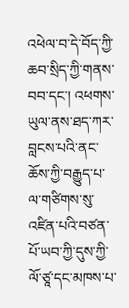འཕེལ་བ་དེ་བོད་ཀྱི་ཆབ་སྲིད་ཀྱི་གནས་བབ་དང་། འཕགས་ཡུལ་ནས་ཐད་ཀར་བླངས་པའི་ནང་ཆོས་ཀྱི་བརྒྱུད་པ་ལ་གཙིགས་སུ་འཛིན་པའི་བཙན་པོ་ཡབ་ཀྱི་དུས་ཀྱི་ལོ་ཙཱ་དང་མཁས་པ་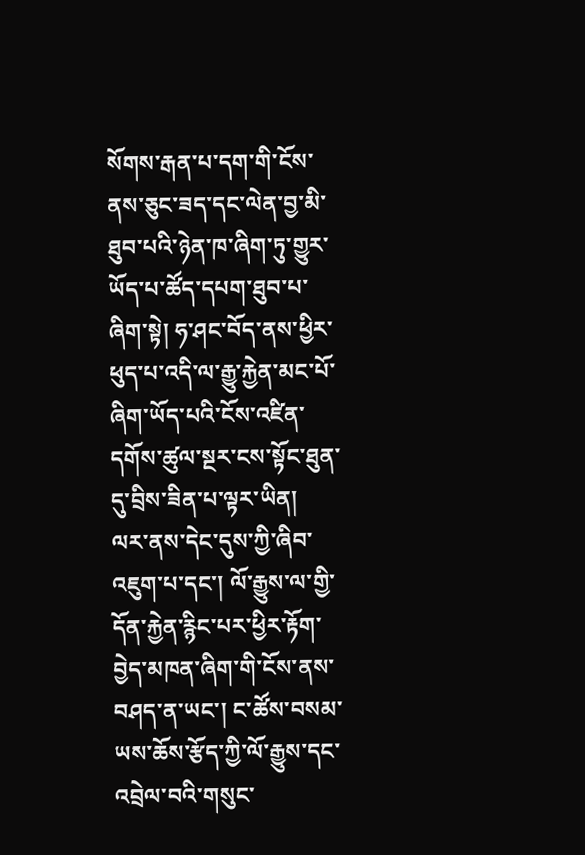སོགས་རྒན་པ་དག་གི་ངོས་ནས་ཅུང་ཟད་དང་ལེན་བྱ་མི་ཐུབ་པའི་ཉེན་ཁ་ཞིག་ཏུ་གྱུར་ཡོད་པ་ཚོད་དཔག་ཐུབ་པ་ཞིག་སྟེ། ཧ་ཤང་བོད་ནས་ཕྱིར་ཕུད་པ་འདི་ལ་རྒྱུ་རྐྱེན་མང་པོ་ཞིག་ཡོད་པའི་ངོས་འཛིན་དགོས་ཚུལ་སྔར་ངས་སྟོང་ཐུན་དུ་བྲིས་ཟིན་པ་ལྟར་ཡིན།
ལར་ནས་དེང་དུས་ཀྱི་ཞིབ་འཇུག་པ་དང་། ལོ་རྒྱུས་ལ་གྱི་དོན་རྐྱེན་རྙིང་པར་ཕྱིར་རྟོག་བྱེད་མཁན་ཞིག་གི་ངོས་ནས་བཤད་ན་ཡང་། ང་ཚོས་བསམ་ཡས་ཆོས་རྩོད་ཀྱི་ལོ་རྒྱུས་དང་འབྲེལ་བའི་གསུང་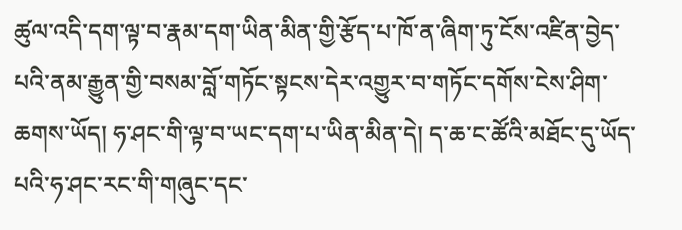ཚུལ་འདི་དག་ལྟ་བ་རྣམ་དག་ཡིན་མིན་གྱི་རྩོད་པ་ཁོ་ན་ཞིག་ཏུ་ངོས་འཛིན་བྱེད་པའི་ནམ་རྒྱུན་གྱི་བསམ་བློ་གཏོང་སྟངས་དེར་འགྱུར་བ་གཏོང་དགོས་ངེས་ཤིག་ཆགས་ཡོད། ཧ་ཤང་གི་ལྟ་བ་ཡང་དག་པ་ཡིན་མིན་དེ། ད་ཆ་ང་ཚོའི་མཐོང་དུ་ཡོད་པའི་ཧ་ཤང་རང་གི་གཞུང་དང་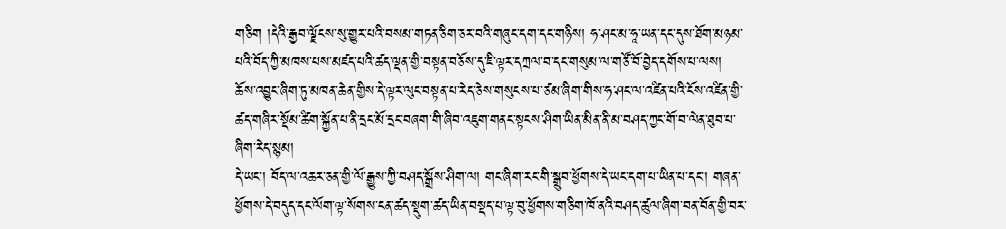གཅིག །དེའི་རྒྱབ་ལྗོངས་སུ་གྱུར་པའི་བསམ་གཏན་ཅིག་ཅར་བའི་གཞུང་དག་དང་གཉིས། ཧ་ཤང་མ་ཧཱ་ཡན་དང་དུས་ཐོག་མཉམ་པའི་བོད་ཀྱི་མཁས་པས་མཛད་པའི་ཚད་ལྡན་གྱི་བསྟན་བཅོས་དུ་ཇི་ལྟར་དཀྲལ་བ་དང་གསུམ་ལ་གཙོ་བོ་བྱེད་དགོས་པ་ལས། ཆོས་འབྱུང་ཞིག་ཏུ་མཁན་ཆེན་གྱིས་དེ་ལྟར་ལུང་བསྟན་པ་རེད་ཅེས་གསུངས་པ་ཙམ་ཞིག་གིས་ཧ་ཤང་ལ་འཛིན་པའི་ངོས་འཛིན་གྱི་ཚད་གཞིར་སྡོམ་ཚིག་སྐྱོན་པ་ནི་དྲང་མོ་དྲང་བཞག་གི་ཞིབ་འཇུག་གནང་སྟངས་ཤིག་ཡིན་མིན་ནི་མ་བཤད་ཀྱང་གོ་བ་ལེན་ཐུབ་པ་ཞིག་རེད་སྙམ།
དེ་ཡང་། བོད་ལ་འཆར་ཅན་གྱི་ལོ་རྒྱུས་ཀྱི་བཤད་སྒྲོས་ཤིག་ལ། གང་ཞིག་རང་གི་སྒྲུབ་ཕྱོགས་དེ་ཡང་དག་པ་ཡིན་པ་དང་། གཞན་ཕྱོགས་དེ་བདུད་དང་ལོག་ལྟ་སོགས་ངན་ཚད་སྡུག་ཚད་ཡིན་བསྡད་པ་ལྟ་བུ་ཕྱོགས་གཅིག་ཁོ་ནའི་བཤད་ཚུལ་ཞིག་བན་བོན་གྱི་བར་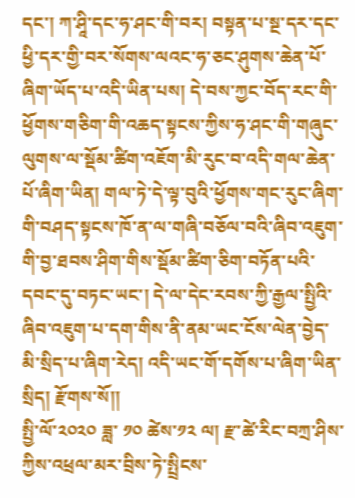དང་། ཀ་ཤཱི་དང་ཧ་ཤང་གི་བར། བསྟན་པ་སྔ་དར་དང་ཕྱི་དར་གྱི་བར་སོགས་ལའང་ཧ་ཅང་ཤུགས་ཆེན་པོ་ཞིག་ཡོད་པ་འདི་ཡིན་པས། དེ་བས་ཀྱང་བོད་རང་གི་ཕྱོགས་གཅིག་གི་འཆད་སྟངས་ཀྱིས་ཧ་ཤང་གི་གཞུང་ལུགས་ལ་སྡོམ་ཚིག་འཇོག་མི་རུང་བ་འདི་གལ་ཆེན་པོ་ཞིག་ཡིན། གལ་ཏེ་དེ་ལྟ་བུའི་ཕྱོགས་གང་རུང་ཞིག་གི་བཤད་སྟངས་ཁོ་ན་ལ་གཞི་བཅོལ་བའི་ཞིབ་འཇུག་གི་བྱ་ཐབས་ཤིག་གིས་སྡོམ་ཚིག་ཅིག་བཏོན་པའི་དབང་དུ་བཏང་ཡང་། དེ་ལ་དེང་རབས་ཀྱི་རྒྱལ་སྤྱིའི་ཞིབ་འཇུག་པ་དག་གིས་ནི་ནམ་ཡང་ངོས་ལེན་བྱེད་མི་སྲིད་པ་ཞིག་རེད། འདི་ཡང་གོ་དགོས་པ་ཞིག་ཡིན་སྲིད། རྫོགས་སོ།།
སྤྱི་ལོ་༢༠༢༠ ཟླ་ ༡༠ ཚེས་༡༢ ལ། རྫ་ཚེ་རིང་བཀྲ་ཤིས་ཀྱིས་འཕྲལ་མར་བྲིས་ཏེ་སྤྲིངས་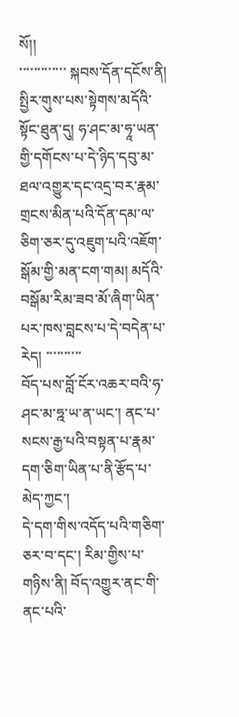སོ།།
་་་་་་་་་་་་་ སྐབས་དོན་དངོས་ནི། སྤྱིར་གུས་པས་སྟེགས་མདོའི་སྟོང་ཐུན་དུ། ཧ་ཤང་མ་ཧཱ་ཡན་གྱི་དགོངས་པ་དེ་ཉིད་དབུ་མ་ཐལ་འགྱུར་དང་འདྲ་བར་རྣམ་གྲངས་མིན་པའི་དོན་དམ་ལ་ཅིག་ཅར་དུ་འཇུག་པའི་འཇོག་སྒོམ་གྱི་མན་ངག་གམ། མདོའི་བསྒོམ་རིམ་ཟབ་མོ་ཞིག་ཡིན་པར་ཁས་བླངས་པ་དེ་བདེན་པ་རེད། ་་་་་་་་་་
བོད་པས་བློ་ངོར་འཆར་བའི་ཧ་ཤང་མ་ཧྰ་ཡ་ན་ཡང་། ནང་པ་སངས་རྒྱ་པའི་བསྟན་པ་རྣམ་དག་ཅིག་ཡིན་པ་ནི་རྩོད་པ་མེད་ཀྱང་།
དེ་དག་གིས་འདོད་པའི་གཅིག་ཅར་བ་དང་། རིམ་གྱིས་པ་གཉིས་ནི། བོད་འགྱུར་ནང་གི་ནང་པའི་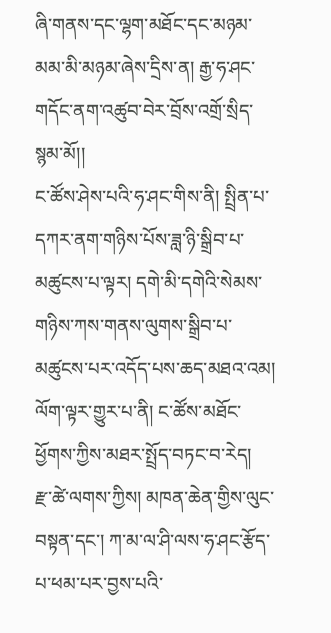ཞི་གནས་དང་ལྷག་མཐོང་དང་མཉམ་མམ་མི་མཉམ་ཞེས་དྲིས་ན། རྒྱ་ཧ་ཤང་གདོང་ནག་འཚུབ་བེར་བྲོས་འགྲོ་སྲིད་སྙམ་མོ།།
ང་ཚོས་ཤེས་པའི་ཧ་ཤང་གིས་ནི། སྤྲིན་པ་དཀར་ནག་གཉིས་པོས་ཟླ་ཉི་སྒྲིབ་པ་མཚུངས་པ་ལྟར། དགེ་མི་དགེའི་སེམས་གཉིས་ཀས་གནས་ལུགས་སྒྲིབ་པ་མཚུངས་པར་འདོད་པས་ཆད་མཐའ་འམ། ལོག་ལྟར་གྱུར་པ་ནི། ང་ཚོས་མཐོང་ཕྱོགས་ཀྱིས་མཐར་སྤྲོད་བཏང་བ་རེད།
རྫ་ཚེ་ལགས་ཀྱིས། མཁན་ཆེན་གྱིས་ལུང་བསྟན་དང་། ཀ་མ་ལ་ཤི་ལས་ཧ་ཤང་རྩོད་པ་ཕམ་པར་བྱས་པའི་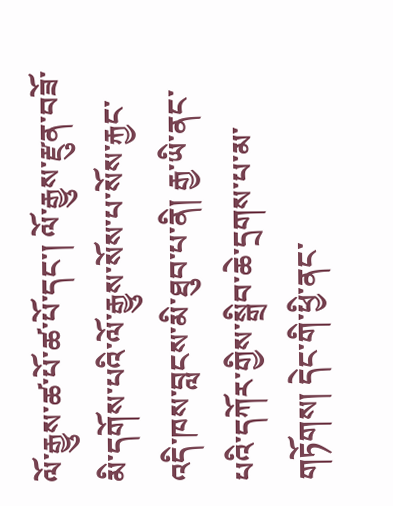ལོ་རྒྱུས་ཚ་པོ་ཚ་པོ་དང་། ལོ་རྒྱུས་རྫུན་བཟོ་མི་དགོས་པའི་ལོ་རྒྱུས་སོས་པ་སོས་རྐྱང་འདི་ཁས་བླངས་མི་ཐུབ་པ་ནི། རྒྱ་ཡི་ནང་པའི་དཀོར་གྱིས་སྒྲིབ་ཆེ་དྲགས་པ་མ་གཏོགས། དེང་གི་ཕྱི་ནང་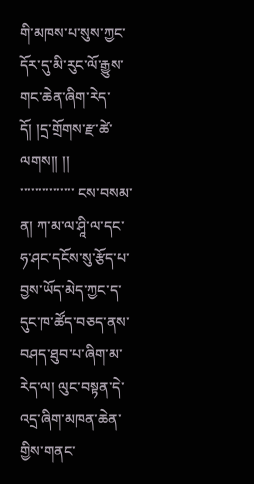གི་མཁས་པ་སུས་ཀྱང་དོར་དུ་མི་རུང་ལོ་རྒྱུས་གང་ཆེན་ཞིག་རེད་དོ། །དྲ་གྲོགས་རྫ་ཚེ་ལགས།། །།
་་་་་་་་་་་་་་་ ངས་བསམ་ན། ཀ་མ་ལ་ཤཱི་ལ་དང་ཧ་ཤང་དངོས་སུ་རྩོད་པ་བྱས་ཡོད་མེད་ཀྱང་ད་དུང་ཁ་ཚོད་བཅད་ནས་བཤད་ཐུབ་པ་ཞིག་མ་རེད་ལ། ལུང་བསྟན་དེ་འདྲ་ཞིག་མཁན་ཆེན་གྱིས་གནང་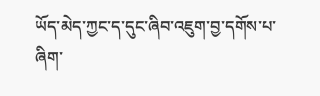ཡོད་མེད་ཀྱང་ད་དུང་ཞིབ་འཇུག་བྱ་དགོས་པ་ཞིག་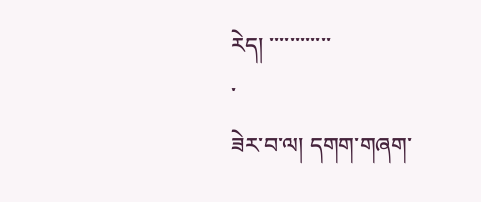རེད། ་་་་་་་་་་་་
་
ཟེར་བ་ལ། དགག་གཞག་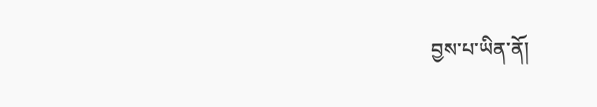བྱས་པ་ཡིན་ནོ།